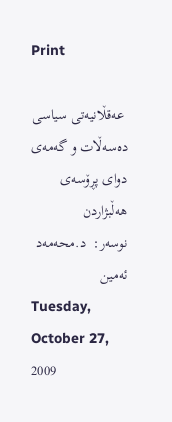Print

 عه‌قڵانیه‌تی‌ سیاسی‌ ده‌سه‌ڵات و گه‌مه‌ی‌ دوای‌ پڕۆسه‌ی‌ هه‌ڵبژاردن
نوسه‌ر:  د.محه‌مه‌د ئه‌مین
Tuesday, October 27, 2009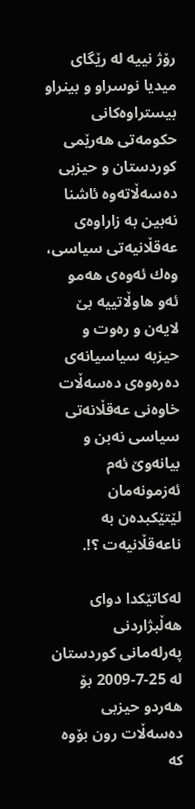رۆژ نییه‌ له‌ رێگای‌ میدیا نوسراو و بینراو بیستراوه‌كانی‌ حكومه‌تی‌ هه‌رێمی‌ كوردستان و حیزبی‌ ده‌سه‌ڵاته‌وه‌ ئاشنا نه‌بین به‌ زاراوه‌ی‌ عه‌قڵانیه‌تی‌ سیاسی‌، وه‌ك ئه‌وه‌ی‌ هه‌مو ئه‌و هاوڵاتییه‌ بێ لایه‌ن و ره‌وت و حیزبه‌ سیاسیانه‌ی‌ ده‌ره‌وه‌ی‌ ده‌سه‌ڵات خاوه‌نی‌ عه‌قڵانه‌تی‌ سیاسی نه‌بن و بیانه‌وێ‌ ئه‌م ئه‌زمونه‌مان لێتێكبده‌ن به‌ ناعه‌قڵانیه‌ت ؟!.

له‌كاتێكدا دوای‌ هه‌ڵبژاردنی‌ په‌رله‌مانی‌ كوردستان له‌ 25-7-2009 بۆ هه‌ردو حیزبی‌ ده‌سه‌ڵات رون بۆوه‌ كه‌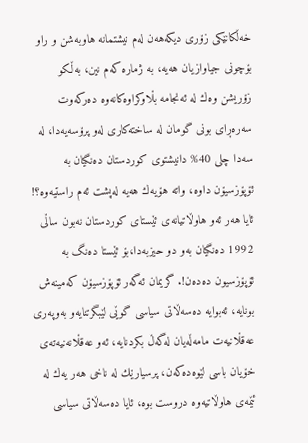خه‌ڵكانێكی‌ زۆری‌ دیكه‌هه‌ن له‌م نیشتمانه‌ هاوبه‌شن و راو بۆچونی‌ جیاوازیان هه‌یه‌، به‌ ژماره‌ كه‌م نین، به‌ڵكو زۆریشن وه‌ك له‌ ئه‌نجامه‌ بڵاوكراوه‌كانه‌وه‌ ده‌ركه‌وت سه‌ره‌ڕای‌ بونی‌ گومان له‌ ساخته‌كاری‌ له‌و پرۆسه‌یه‌دا، له‌ سه‌دا چلی‌ 40% دانیشتوی‌ كوردستان ده‌نگیان به‌ ئۆپۆزسیۆن داوه‌، واته‌ هۆیه‌ك هه‌یه‌ له‌پشت ئه‌م راستیه‌وه‌؟! ئایا هه‌ر ئه‌و هاوڵاتیانه‌ی‌ ئێستای‌ كوردستان نه‌بون ساڵی‌ 1992 ده‌نگیان به‌و دو حیزبه‌دا،بۆ ئێستا ده‌نگ به‌ ئۆپۆزسیون ده‌ده‌ن!. گریمان ئه‌گه‌ر ئۆپۆزسیۆن كه‌مینه‌ش بونایه‌، ئه‌بوایه‌ ده‌سه‌ڵاتی‌ سیاسی‌ گوێی لێبگرتنایه‌و به‌وپه‌ری‌ عه‌قڵانیه‌ت مامه‌ڵه‌یان له‌گه‌ڵ بكردنایه‌، ئه‌و عه‌قڵانه‌نیه‌ته‌ی‌ خۆیان باسی‌ لێوه‌ده‌كه‌ن، پرسیارێك له‌ ناخی‌ هه‌ر یه‌ك له‌ ئێمه‌ی‌ هاوڵاتیه‌وه‌ دروست بوه‌، ئایا ده‌سه‌ڵاتی‌ سیاسی‌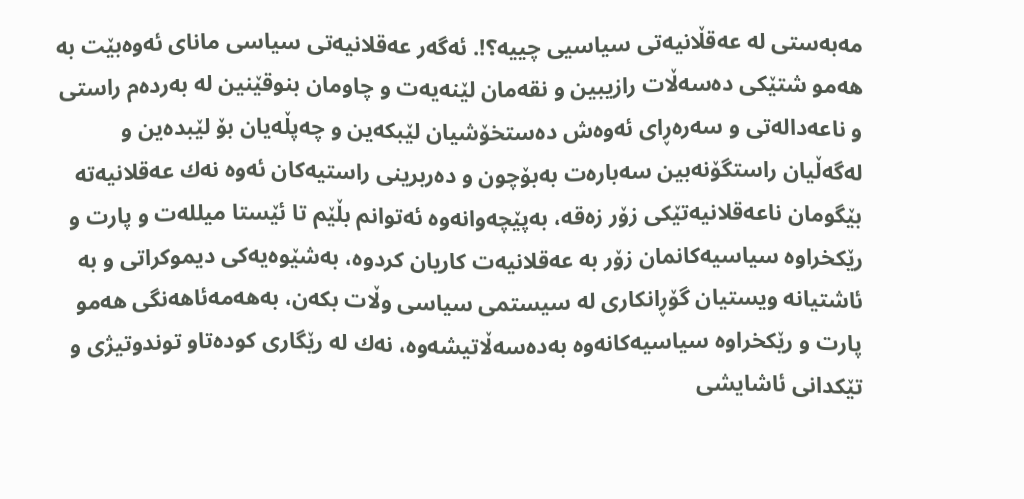مه‌به‌ستی‌ له‌ عه‌قڵانیه‌تی‌ سیاسیی‌ چییه‌؟!. ئه‌گه‌ر عه‌قلانیه‌تی‌ سیاسی‌ مانای‌ ئه‌وه‌بێت به‌ هه‌مو شتێكی‌ ده‌سه‌ڵات رازیبین و نقه‌مان لێنه‌یه‌ت و چاومان بنوقێنین له‌ به‌رده‌م راستی‌ و ناعه‌داله‌تی‌ و سه‌ره‌ڕای‌ ئه‌وه‌ش ده‌ستخۆشیان لێبكه‌ین و چه‌پڵه‌یان بۆ لێبده‌ین و له‌گه‌ڵیان راستگۆنه‌بین سه‌باره‌ت به‌بۆچون و ده‌ربرینی‌ راستیه‌كان ئه‌وه‌ نه‌ك عه‌قلانیه‌ته‌ بێگومان ناعه‌قلانیه‌تێكی‌ زۆر زه‌قه‌، به‌پێچه‌وانه‌وه‌ ئه‌توانم بڵێم تا ئێستا میلله‌ت و پارت و رێكخراوه‌ سیاسیه‌كانمان زۆر به‌ عه‌قلانیه‌ت كاریان كردوه‌، به‌شێوه‌یه‌كی‌ دیموكراتی‌ و به‌ ئاشتیانه‌ ویستیان گۆڕانكاری‌ له‌ سیستمی‌ سیاسی‌ وڵات بكه‌ن، به‌هه‌مه‌ئاهه‌نگی‌ هه‌مو پارت و رێكخراوه‌ سیاسیه‌كانه‌وه‌ به‌ده‌سه‌ڵاتیشه‌وه‌، نه‌ك له‌ رێگاری‌ كوده‌تاو توندوتیژی‌ و تێكدانی‌ ئاشایشی‌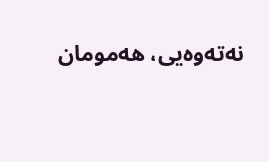نه‌ته‌وه‌یی‌، هه‌مومان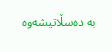به‌ ده‌سڵاتیشه‌وه‌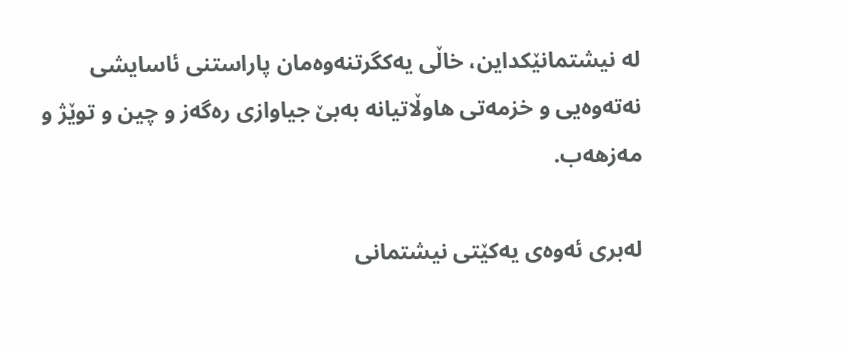له‌ نیشتمانێكداین، خاڵی‌ یه‌كگرتنه‌وه‌مان پاراستنی‌ ئاسایشی‌ نه‌ته‌وه‌یی‌ و خزمه‌تی‌ هاوڵاتیانه‌ به‌بێ‌ جیاوازی‌ ره‌گه‌ز و چین و توێژ و مه‌زهه‌ب.

له‌بری‌ ئه‌وه‌ی‌ یه‌كێتی‌ نیشتمانی‌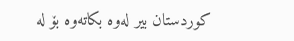كوردستان بیر له‌وه‌ بكاته‌وه‌ بۆ له‌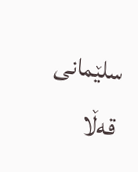سلێمانی‌ قه‌ڵا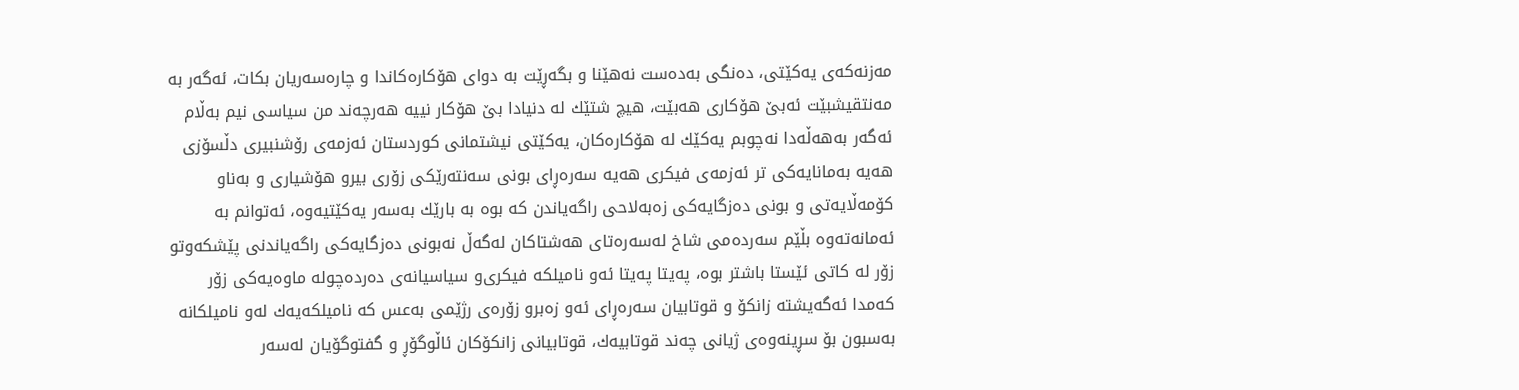مه‌زنه‌كه‌ی‌ یه‌كێتی‌، ده‌نگی‌ به‌ده‌ست نه‌هێنا و بگه‌ڕێت به‌ دوای‌ هۆكاره‌كاندا و چاره‌سه‌ریان بكات، ئه‌گه‌ر به‌ مه‌نتقیشبێت ئه‌بێ‌ هۆكاری‌ هه‌بێت، هیچ شتێك له‌ دنیادا بێ هۆكار نییه‌ هه‌رچه‌ند من سیاسی‌ نیم به‌ڵام ئه‌گه‌ر به‌هه‌ڵه‌دا نه‌چوبم یه‌كێك له‌ هۆكاره‌كان، یه‌كێتی‌ نیشتمانی‌ كوردستان ئه‌زمه‌ی‌ رۆشنبیری‌ دڵسۆزی‌ هه‌یه‌ به‌مانایه‌كی‌ تر ئه‌زمه‌ی‌ فیكری‌ هه‌یه‌ سه‌ره‌ڕای‌ بونی‌ سه‌نته‌رێكی‌ زۆری‌ بیرو هۆشیاری‌ و به‌ناو كۆمه‌ڵایه‌تی‌ و بونی‌ ده‌زگایه‌كی‌ زه‌به‌لاحی‌ راگه‌یاندن كه‌ بوه‌ به‌ بارێك به‌سه‌ر یه‌كێتیه‌وه‌، ئه‌توانم به‌ ئه‌مانه‌ته‌وه‌ بڵێم سه‌رده‌می‌ شاخ له‌سه‌ره‌تای‌ هه‌شتاكان له‌گه‌ڵ نه‌بونی‌ ده‌زگایه‌كی‌ راگه‌یاندنی‌ پێشكه‌وتو زۆر له‌ كاتی‌ ئێستا باشتر بوه‌، په‌یتا په‌یتا ئه‌و نامیلكه‌ فیكری‌و سیاسیانه‌ی‌ ده‌رده‌چوله‌ ماوه‌یه‌كی‌ زۆر كه‌مدا ئه‌گه‌یشته‌ زانكۆ و قوتابیان سه‌ره‌ڕای‌ ئه‌و زه‌برو زۆره‌ی‌ رژێمی‌ به‌عس كه‌ نامیلكه‌یه‌ك له‌و نامیلكانه‌ به‌سبون بۆ سڕینه‌وه‌ی‌ ژیانی‌ چه‌ند قوتابیه‌ك، قوتابیانی‌ زانكۆكان ئاڵوگۆڕ و گفتوگۆیان له‌سه‌ر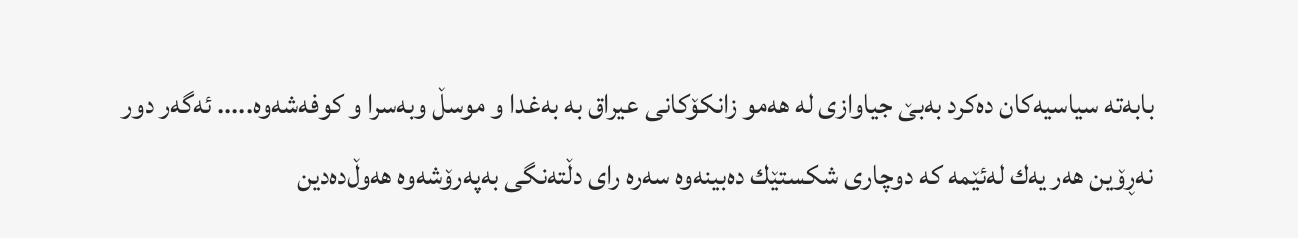بابه‌ته‌ سیاسیه‌كان ده‌كرد به‌بێ‌ جیاوازی‌ له‌ هه‌مو زانكۆكانی‌ عیراق به‌ به‌غدا و موسڵ وبه‌سرا و كوفه‌شه‌وه‌..... ئه‌گه‌ر دور نه‌ڕۆین هه‌ر یه‌ك له‌ئێمه‌ كه‌ دوچاری‌ شكستێك ده‌بینه‌وه‌ سه‌ره‌ رای‌ دڵته‌نگی‌ به‌په‌رۆشه‌وه‌ هه‌وڵ‌ده‌دین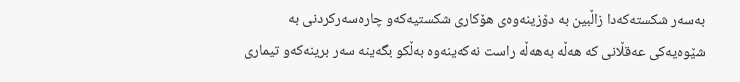به‌سه‌ر شكسته‌كه‌دا زاڵبین به‌ دۆزینه‌وه‌ی‌ هۆكاری‌ شكستیه‌كه‌و چاره‌سه‌ركردنی‌ به‌ شێوه‌یه‌كی‌ عه‌قڵانی‌ كه‌ هه‌ڵه‌ به‌هه‌ڵه‌ راست نه‌كه‌ینه‌وه‌ به‌ڵكو بگه‌ینه‌ سه‌ر برینه‌كه‌و تیماری‌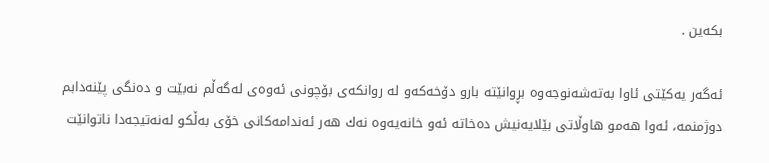بكه‌ین .

ئه‌گه‌ر یه‌كێتی‌ ئاوا به‌ته‌شه‌نوجه‌وه‌ بڕوانێته‌ بارو دۆخه‌كه‌و له‌ روانكه‌ی‌ بۆچونی‌ ئه‌وه‌ی‌ له‌گه‌ڵم نه‌بێت و ده‌نگی‌ پێنه‌دابم دوژمنمه‌، ئه‌وا هه‌مو هاوڵاتی‌ بێلایه‌نیش ده‌خاته‌ ئه‌و خانه‌یه‌وه‌ نه‌ك هه‌ر ئه‌ندامه‌كانی‌ خۆی‌ به‌ڵكو له‌نه‌تیجه‌دا ناتوانێت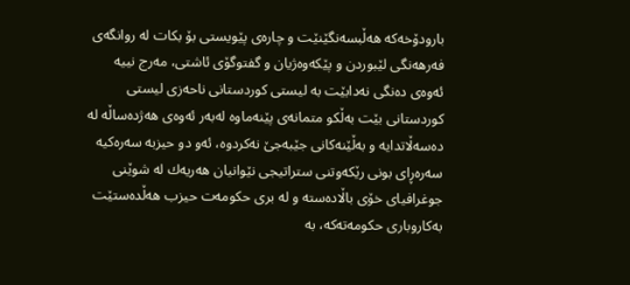بارودۆخه‌كه‌ هه‌ڵبسه‌نگێنێت و چاره‌ی‌ پێویستی‌ بۆ بكات له‌ روانگه‌ی‌ فه‌رهه‌نگی‌ لێبوردن و پێكه‌وه‌ژیان و گفتوگۆی‌ ئاشتی‌، مه‌رج نییه‌ ئه‌وه‌ی‌ ده‌نگی‌ نه‌دابێت به‌ لیستی‌ كوردستانی‌ ناحه‌زی‌ لیستی‌ كوردستانی‌ بێت به‌ڵكو متمانه‌ی‌ پێنه‌ماوه‌ له‌به‌ر ئه‌وه‌ی‌ هه‌ژده‌ساڵه‌ له‌ ده‌سه‌ڵاتدایه‌ و به‌ڵێنه‌كانی‌ جێبه‌جێ‌ نه‌كردوه‌، ئه‌و دو حیزبه‌ سه‌ره‌كیه‌ سه‌ره‌ڕای‌ بونی‌ رێكه‌وتنی‌ ستراتیجی‌ نێوانیان هه‌ریه‌ك له‌ شوێنی‌ جوغرافیای‌ خۆی‌ باڵاده‌سته‌ و له‌ بری‌ حكومه‌ت حیزب هه‌ڵده‌ستێت به‌كاروباری‌ حكومه‌ته‌كه‌، به‌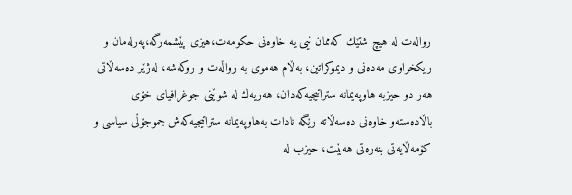رواله‌ت له‌ هیچ شتێك كه‌ممان نیی‌ یه‌ خاوه‌نی‌ حكومه‌ت،هیزی‌ پێشمه‌رگه‌،په‌رله‌مان و ریكخراوی‌ مه‌ده‌نی‌ و دیموكراتین، به‌ڵام هه‌موی‌ به‌ رواڵه‌ت و روكه‌شه‌، له‌ژێر ده‌سه‌ڵاتی‌ هه‌ر دو حیزبه‌ هاوپه‌یمانه‌ ستراتیجیه‌كه‌دان، هه‌ریه‌ك له‌ شوێنی‌ جوغرافیای‌ خۆی‌ باڵاده‌سته‌و خاوه‌نی‌ ده‌سه‌ڵاته‌ رێگه‌ نادات به‌هاوپه‌یمانه‌ ستراتیجیه‌كه‌ش جموجۆڵی‌ سیاسی‌ و كۆمه‌ڵایه‌تی‌ بنه‌ره‌تی‌ هه‌بێت، حیزب له‌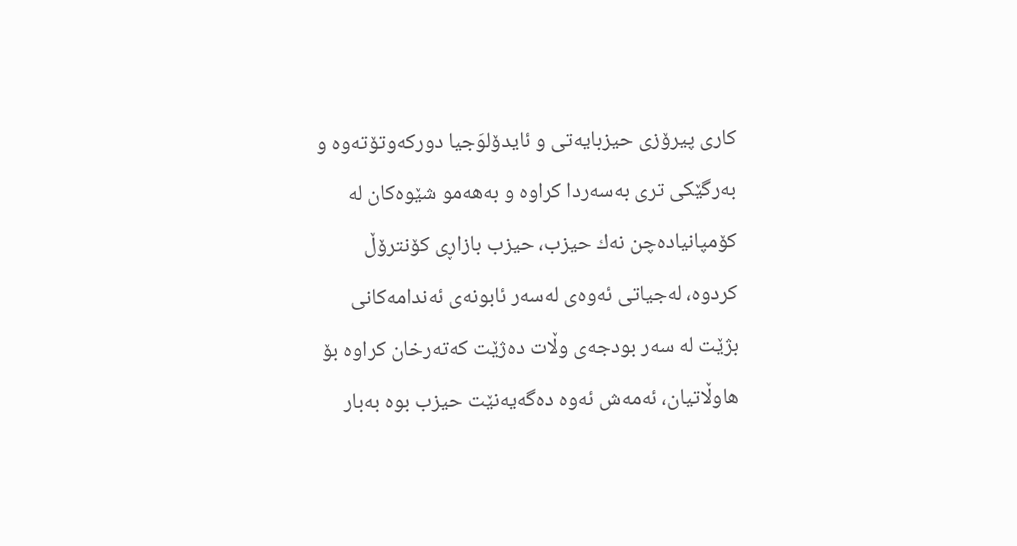كاری‌ پیرۆزی‌ حیزبایه‌تی‌ و ئایدۆلوَجیا دوركه‌وتۆته‌وه‌ و به‌رگێكی‌ تری‌ به‌سه‌ردا كراوه‌ و به‌هه‌مو شێوه‌كان له‌ كۆمپانیاده‌چن نه‌ك حیزب، حیزب بازاڕی‌ كۆنترۆڵ كردوه‌، له‌جیاتی‌ ئه‌وه‌ی‌ له‌سه‌ر ئابونه‌ی‌ ئه‌ندامه‌كانی‌ بژێت له‌ سه‌ر بودجه‌ی‌ وڵات ده‌ژێت كه‌ته‌رخان كراوه‌ بۆ هاوڵاتیان، ئه‌مه‌ش ئه‌وه‌ ده‌گه‌یه‌نێت حیزب بوه‌ به‌بار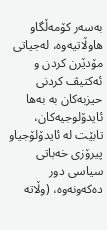به‌سه‌ر كۆمه‌ڵگاو هاوڵاتیه‌وه‌، له‌جیاتی‌ مۆدێرن كردن و ئه‌كتیڤ كردنی‌ حیزبه‌كان به‌ به‌ها ئایدۆلوجیه‌كان، تابێت له‌ ئایدۆلۆجیاو پیرۆزی‌ خه‌باتی‌ سیاسی‌ دور ده‌كه‌ونه‌وه‌، (وڵاته‌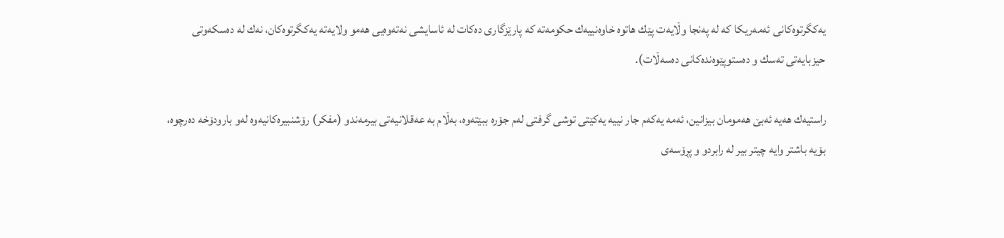یه‌كگرتوه‌كانی‌ ئه‌مه‌ریكا كه‌ له‌ په‌نجا وڵایه‌ت پێك هاتوه‌ خاوه‌نییه‌ك حكومه‌ته‌ كه‌ پارێزگاری‌ ده‌كات له‌ ئاسایشی‌ نه‌ته‌وه‌یی‌ هه‌مو ولایه‌ته‌ یه‌كگرتوه‌كان، نه‌ك له‌ ده‌سكه‌وتی‌ حیزبایه‌تی‌ ته‌سك و ده‌ستوپێوه‌نده‌كانی‌ ده‌سه‌ڵات).

راستیه‌ك هه‌یه‌ ئه‌بێ‌ هه‌مومان بیزانین، ئه‌مه‌ یه‌كه‌م جار نییه‌ یه‌كێتی‌ توشی‌ گرفتی‌ له‌م جۆره‌ ببێته‌وه‌، به‌ڵام به‌ عه‌قلانیه‌تی‌ بیرمه‌ندو (مفكر) رۆشنبیره‌كانیه‌وه‌ له‌و بارودۆخه‌ ده‌رچوه‌، بۆیه‌ باشتر وایه‌ چیتر بیر له‌ رابردو و پڕۆسه‌ی‌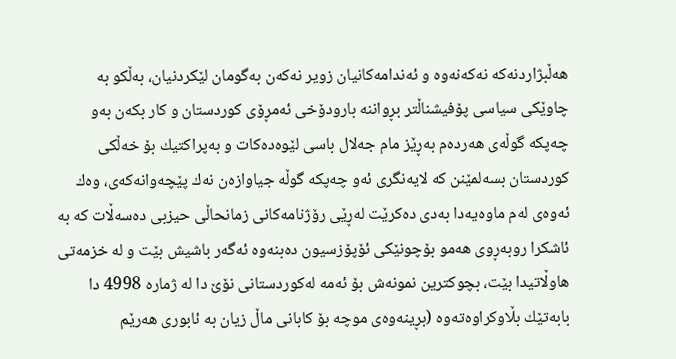هه‌ڵبژاردنه‌كه‌ نه‌كه‌نه‌وه‌ و ئه‌ندامه‌كانیان زویر نه‌كه‌ن به‌گومان لێكردنیان، به‌ڵكو به‌ چاوێكی‌ سیاسی‌ پۆفیشناڵتر بڕواننه‌ بارودۆخی‌ ئه‌مڕۆی‌ كوردستان و كار بكه‌ن به‌و چه‌پكه‌ گوڵه‌ی‌ هه‌رده‌م به‌ڕێز مام جه‌لال باسی‌ لێوه‌ده‌كات و به‌پراكتیك بۆ خه‌ڵكی‌ كوردستان بسه‌لمێنن كه‌ لایه‌نگری‌ ئه‌و چه‌پكه‌ گوڵه‌ جیاوازه‌ن نه‌ك پێچه‌وانه‌كه‌ی‌، وه‌ك ئه‌وه‌ی‌ له‌م ماوه‌یه‌دا به‌دی‌ ده‌كرێت له‌ڕێی‌ رۆژنامه‌كانی‌ زمانحاڵی‌ حیزبی‌ ده‌سه‌ڵات كه‌ به‌ ئاشكرا روبه‌ڕوی‌ هه‌مو بۆچونێكی‌ ئۆپۆزسیون ده‌بنه‌وه‌ ئه‌گه‌ر باشیش بێت و له‌ خزمه‌تی‌ هاوڵاتیدا بێت، بچوكترین نمونه‌ش بۆ ئه‌مه‌ له‌كوردستانی‌ نۆێ‌ دا له‌ ژماره‌ 4998 دا بابه‌تێك بڵاوكراوه‌ته‌وه‌ (بڕینه‌وه‌ی‌ موچه‌ بۆ كابانی‌ ماڵ زیان به‌ ئابوری‌ هه‌رێم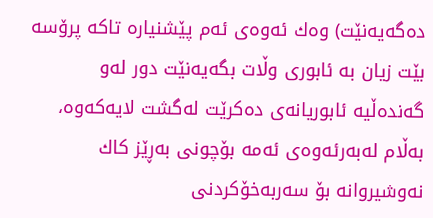ده‌گه‌یه‌نێت) وه‌ك ئه‌وه‌ی‌ ئه‌م پێشنیاره‌ تاكه‌ پرۆسه‌ بێت زیان به‌ ئابوری‌ وڵات بگه‌یه‌نێت دور له‌و گه‌نده‌ڵیه‌ ئابوریانه‌ی‌ ده‌كرێت له‌گشت لایه‌كه‌وه‌، به‌ڵام له‌به‌رئه‌وه‌ی‌ ئه‌مه‌ بۆچونی‌ به‌ڕێز كاك نه‌وشیروانه‌ بۆ سه‌ربه‌خۆكردنی‌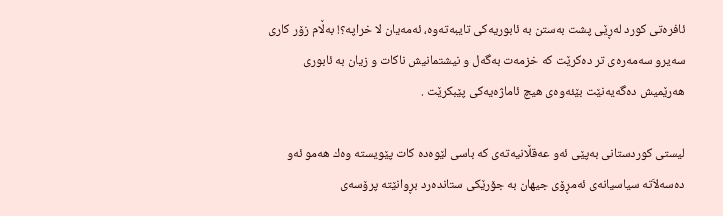ئافره‌تی‌ كورد له‌ڕێی‌ پشت به‌ستن به‌ ئابوریه‌كی‌ تایبه‌ته‌وه‌، ئه‌مه‌یان لا خراپه‌؟! به‌ڵام زۆر كاری‌ سه‌یرو سه‌مه‌ره‌ی‌ تر ده‌كرێت كه‌ خزمه‌ت به‌گه‌ل و نیشتمانیش ناكات و زیان به‌ ئابوری‌ هه‌رێمیش ده‌گه‌یه‌نێت بێئه‌وه‌ی‌ هیچ ئاماژه‌یه‌كی‌ پێبكرێت .

لیستی‌ كوردستانی‌ به‌پێی‌ ئه‌و عه‌قڵانیه‌ته‌ی‌ كه‌ باسی‌ لێوه‌ده‌ كات پێویسته‌ وه‌ك هه‌مو ئه‌و ده‌سه‌لاَته‌ سیاسیانه‌ی‌ ئه‌مڕۆی‌ جیهان به‌ جۆرێكی‌ ستانده‌رد بڕوانێته‌ پرۆسه‌ی‌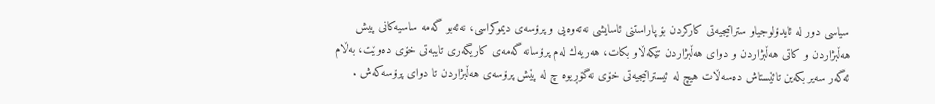سیاسی‌ دور له‌ ئایدۆلوجیاو ستراتیجیه‌تی‌ كاركردن بۆ پاراستنی‌ ئاسایشی‌ نه‌ته‌وه‌یی‌ و پرۆسه‌ی‌ دیموكراسی، نه‌ئه‌بو گه‌مه‌ ساسیه‌كانی‌ پیش هه‌ڵبژاردن و كاتی‌ هه‌ڵبژاردن و دوای‌ هه‌ڵبژاردن تێكه‌ڵاو بكات، هه‌ریه‌ك له‌م پرۆسانه‌ گه‌مه‌ی‌ كاریگه‌ری‌ تایبه‌تی‌ خۆی‌ ده‌وێت، به‌ڵام ئه‌گه‌ر سه‌یر بكه‌ین تائێستاش ده‌سه‌ڵات هیچ له‌ ئیستراتیجیه‌تی‌ خۆی‌ نه‌گۆڕیوه‌ چ له‌ پێش پرۆسه‌ی‌ هه‌ڵبژاردن تا دوای‌ پرۆسه‌كه‌ش .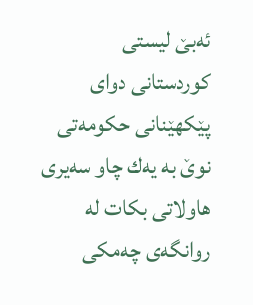ئه‌بێ‌ لیستی‌ كوردستانی‌ دوای‌ پێكهێنانی‌ حكومه‌تی‌ نوێ‌ به‌ یه‌ك چاو سه‌یری‌ هاولاتی‌ بكات له‌ روانگه‌ی‌ چه‌مكی‌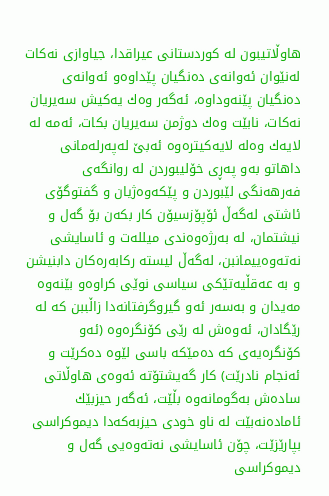هاوڵاتیبون له‌ كوردستانی‌ عیراقدا، جیاوازی‌ نه‌كات له‌نێوان ئه‌وانه‌ی‌ ده‌نگیان پێداوه‌و ئه‌وانه‌ی‌ ده‌نگیان پێنه‌وداوه‌، ئه‌گه‌ر وه‌ك یه‌كیش سه‌یریان نه‌كات، نابێت وه‌ك دوژمن سه‌یریان بكات، ئه‌مه‌ له‌ لایه‌ك وه‌له‌ لایه‌كیتره‌وه‌ ئه‌بێ‌ له‌په‌رله‌مانی‌ داهاتو به‌و په‌ڕی‌ خۆلیبوردن له‌ روانگه‌ی‌ فه‌رهه‌نگی‌ لێبوردن و پێكه‌وه‌ژیان و گفتوگۆی‌ ئاشتی‌ له‌گه‌ڵ ئۆپۆزسیۆن كار بكه‌ن بۆ گه‌ل و نیشتمان، له‌ به‌رژه‌وه‌ندی‌ میلله‌ت و ئاسایشی‌ نه‌ته‌وه‌ییمانبن، له‌گه‌ڵ لیسته‌ ركابه‌ره‌كان دابنیشن و به‌ عه‌قڵیه‌تێكی‌ سیاسی‌ نوێی‌ كراوه‌و بێنه‌وه‌ مه‌یدان و به‌سه‌ر ئه‌و گیروگرفتانه‌دا زاڵببن كه‌ له‌ رێگادان، ئه‌وه‌ش له‌ رێی‌ كۆنگره‌وه‌ (ئه‌و كۆنگره‌یه‌ی‌ كه‌ ده‌مێكه‌ باسی‌ لێوه‌ ده‌كرێت و ئه‌نجام نادرێت) كار گه‌یشتۆته‌ ئه‌وه‌ی‌ هاوڵاتی‌ ساده‌ش به‌گومانه‌وه‌ بڵێت، ئه‌گه‌ر حیزبێك ئاماده‌نه‌بێت له‌ ناو خودی‌ حیزبه‌كه‌دا دیموكراسی‌ بپارێزێت، چۆن ئاسایشی‌ نه‌ته‌وه‌یی‌ گه‌ل و دیموكراسی‌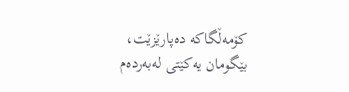كۆمه‌ڵگاكه‌ ده‌پارێزێت، بێگومان یه‌كێتی‌ له‌به‌رده‌م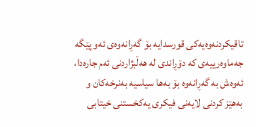تاقیكردنه‌وه‌یه‌كی‌ قورسدایه‌ بۆ گه‌ڕانه‌وه‌ی‌ ئه‌و پێگه‌ جه‌ماوه‌رییه‌ی‌ كه‌ دۆڕاندی‌ له‌ هه‌ڵبژاردنی‌ ئه‌م جاره‌دا، ئه‌وه‌ش به‌ گه‌ڕانه‌وه‌ بۆ به‌ها سیاسیه‌ به‌نرخه‌كان و به‌هێز كردنی‌ لایه‌نی‌ فیكری‌ یه‌كخستنی‌ خیتابی‌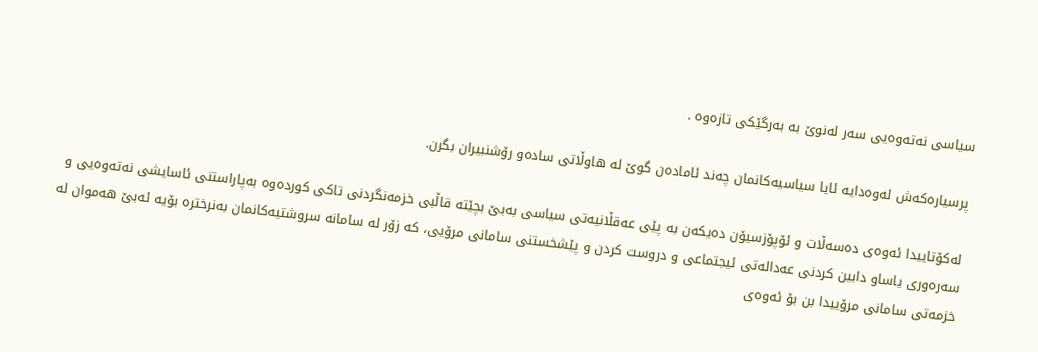سیاسی نه‌ته‌وه‌یی‌ سه‌ر له‌نوێ‌ به‌ به‌رگێكی‌ تازه‌وه‌ .

پرسیاره‌كه‌ش له‌وه‌دایه‌ ئایا سیاسیه‌كانمان چه‌ند ئاماده‌ن گوێ‌ له‌ هاوڵاتی‌ ساده‌و رۆشنبیران بگرن.

له‌كۆتاییدا ئه‌وه‌ی‌ ده‌سه‌ڵات و ئۆپۆزسیۆن ده‌یكه‌ن به‌ پێی‌ عه‌قڵانیه‌تی‌ سیاسی‌ به‌بێ‌ بچێته‌ قاڵبی‌ خزمه‌نگردنی‌ تاكی‌ كورده‌وه‌ به‌پاراستنی‌ ئاسایشی‌ نه‌ته‌وه‌یی‌ و سه‌ره‌وری‌ یاساو دابین كردنی‌ عه‌داله‌تی‌ ئیجتماعی‌ و دروست كردن و پێشخستنی‌ سامانی‌ مرۆیی‌، كه‌ زۆر له‌ سامانه‌ سروشتیه‌كانمان به‌نرختره‌ بۆیه‌ ئه‌بێ‌ هه‌موان له‌ خزمه‌تی‌ سامانی‌ مرۆییدا بن بۆ ئه‌وه‌ی‌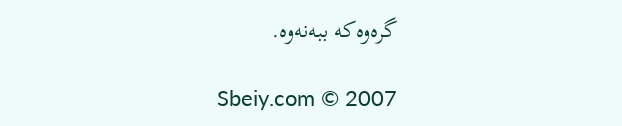گره‌وه‌كه‌ ببه‌نه‌وه‌.

Sbeiy.com © 2007